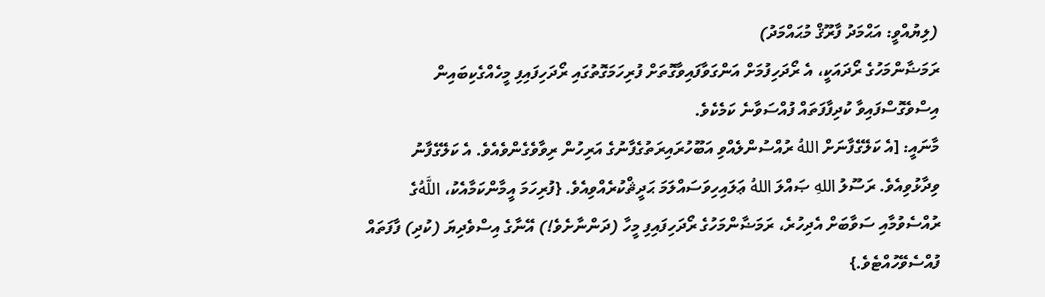(ލިޔުއްވީ: އަޙްމަދު ފާރޫޤް މުޙައްމަދު)
ރަމަޟާންމަހުގެ ރޯދައަކީ، އެ ރޯދަހިފުމަށް އަންގަވާފައިވާގޮތަށް ފުރިހަމަގޮތުގައި ރޯދަހިފައިފި މީހެއްގެކިބައިން އިސްވެގޮސްފައިވާ ކުދިފާފަތައް ފުއްސަވާނެ ކަމެކެވެ.
މާނައީ: [އެ ކަލޭގެފާނަށް اللهُ ރުއްސުންލެއްވި އަބޫހުރައިރަތުގެފާނުގެ އަރިހުން ރިވާވެގެންވެއެވެ. އެ ކަލޭގެފާނު ވިދާޅުވިއެވެ. ރަސޫލު اللهِ ޞައްލަ اللهُ ޢަލައިހިވަސައްލަމަ ޙަދީޘްކުރެއްވިއެވެ. {ފުރިހަމަ އީމާންކަމާއެކު، اللَّهُގެ ރުއްސެވުމާއި ސަވާބަށް އެދިހުރެ، ރަމަޟާންމަހުގެ ރޯދަހިފައިފި މީހާ (ދަންނާށެވެ!) އޭނާގެ އިސްވެދިޔަ (ކުދި) ފާފަތައް ފުއްސެވޭހުއްޓެވެ.}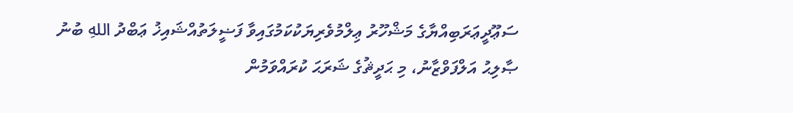ސަޢޫދީޢަރަބިއްޔާގެ މަޝްހޫރު ޢިލްމުވެރިޔަކުކަމުގައިވާ ފަޟީލަތުއްޝައިޚު ޢަބްދު اللهِ ބުނު ޞާލިޙު އަލްފަވްޒާނު، މި ޙަދީޘުގެ ޝަރަޙަ ކުރައްވަމުން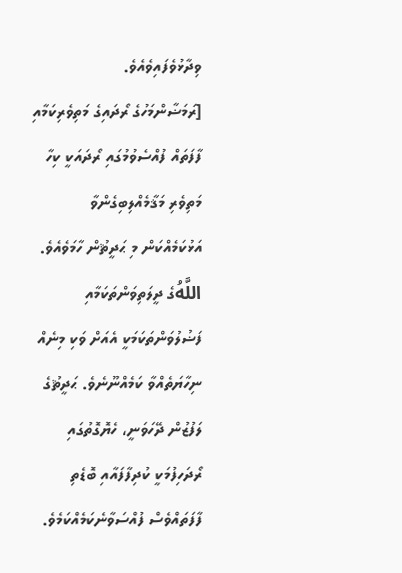ވިދާޅުވެފައިވެއެވެ.
[ރަމަޟާންމަހުގެ ރޯދައިގެ މަތިވެރިކަމާއި ފާފަތައް ފުއްސެވުމުގައި ރޯދައަކީ ކިހާ މަތިވެރި މަޤާމެއްލިބިގެންވާ އަޅުކަމެއްކަން މި ޙަދީޘުން ހާމަވެއެވެ. اللَّهُގެ ދީލަތިވަންތަކަމާއި ފަޟުލުވަންތަކަމަކީ އެއަށް ވަކި މިނެއް ނިހާޔަތެއްވާ ކަމެއްނޫނެވެ. ޙަދީޘުގެ ލަފުޒުން ދޭހަވަނީ، ހެޔޮގޮތުގައި ރޯދަހިފުމަކީ ކުދިފާފައާއި ބޮޑެތި ފާފަތައްވެސް ފުއްސަވާނެކަމެއްކަމެވެ.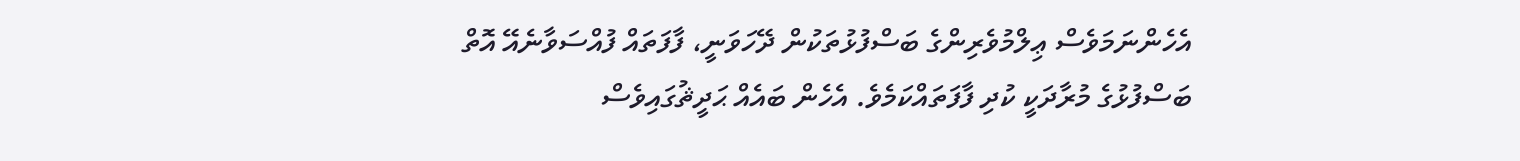އެހެންނަމަވެސް ޢިލްމުވެރިންގެ ބަސްފުޅުތަކުން ދޭހަވަނީ، ފާފަތައް ފުއްސަވާނެއޭ އޮތް ބަސްފުޅުގެ މުރާދަކީ ކުދި ފާފަތައްކަމެވެ. އެހެން ބައެއް ޙަދީޘުގައިވެސް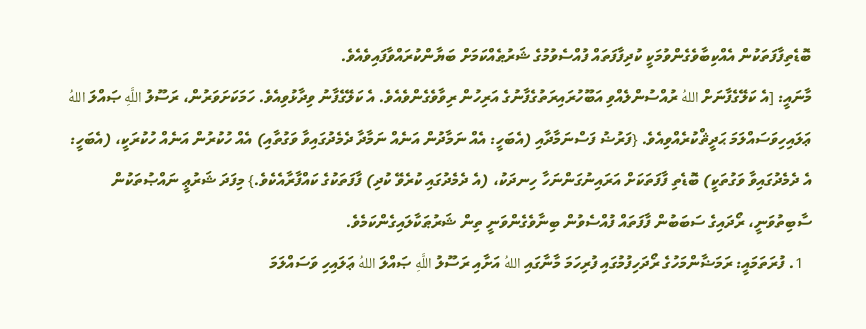ބޮޑެތިފާފަތަކުން އެއްކިބާވެގެންވުމަކީ ކުދިފާފަތައް ފުއްސެވުމުގެ ޝަރުޠެއްކަމަށް ބަޔާންކުރައްވާފައިވެއެވެ.
މާނައީ: [އެ ކަލޭގެފާނަށް اللهُ ރުއްސުންލެއްވި އަބޫހުރައިރަތުގެފާނުގެ އަރިހުން ރިވާވެގެންވެއެވެ. އެ ކަލޭގެފާނު ވިދާޅުވިއެވެ. ހަމަކަށަވަރުން، ރަސޫލު اللَّهِ ޞައްލަ اللهُ ޢަލައިހިވަސައްލަމަ ޙަދީޘްކުރެއްވިއެވެ. {ފަރުޟު ފަސްނަމާދާއި (އެބަހީ: އެއް ނަމާދުން އަނެއް ނަމާދާ ދެމެދުގައިވާ ވަގުތާއި) އެއް ހުކުރުން އަނެއް ހުކުރަކީ، (އެބަހީ: އެ ދެމެދުގައިވާ ވަގުތަކީ) ބޮޑެތި ފާފަތަކަށް އަރައިނުގަންނަހާ ހިނދަކު، (އެ ދެމެދުގައި ކުރެވޭ ކުދި) ފާފަތަކުގެ ކައްފާރާއެކެވެ.} މިފަދަ ޝަރުޢީ ނައްޞުތަކުން ސާބިތުވަނީ، ރޯދައިގެ ސަބަބުން ފާފަތައް ފުއްސެވުން ބިނާވެގެންވަނީ ތިން ޝަރުޠަކާލައިގެންކަމެވެ.
  1. ފުރަތަމައީ: ރަމަޟާންމަހުގެ ރޯދަހިފުމުގައި ފުރިހަމަ މާނާގައި اللهُ އަށާއި ރަސޫލު اللَّهِ ޞައްލަ اللهُ ޢަލައިހި ވަސައްލަމަ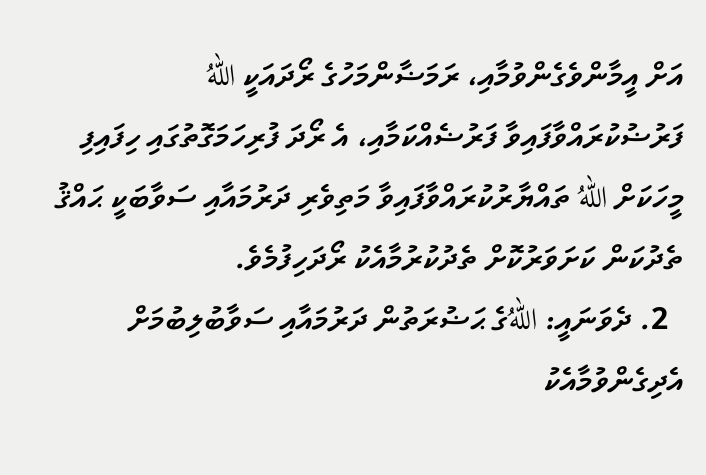އަށް އީމާންވެގެންވުމާއި، ރަމަޟާންމަހުގެ ރޯދައަކީ اللهُ ފަރުޟުކުރައްވާފައިވާ ފަރުޟެއްކަމާއި، އެ ރޯދަ ފުރިހަމަގޮތުގައި ހިފައިފި މީހަކަށް اللهُ ތައްޔާރުކުރައްވާފައިވާ މަތިވެރި ދަރުމައާއި ސަވާބަކީ ޙައްޤު ތެދުކަން ކަށަވަރުކޮށް ތެދުކުރުމާއެކު ރޯދަހިފުމެވެ.
  2. ދެވަނައީ: اللهُގެ ޙަޟުރަތުން ދަރުމައާއި ސަވާބުލިބުމަށް އެދިގެންވުމާއެކު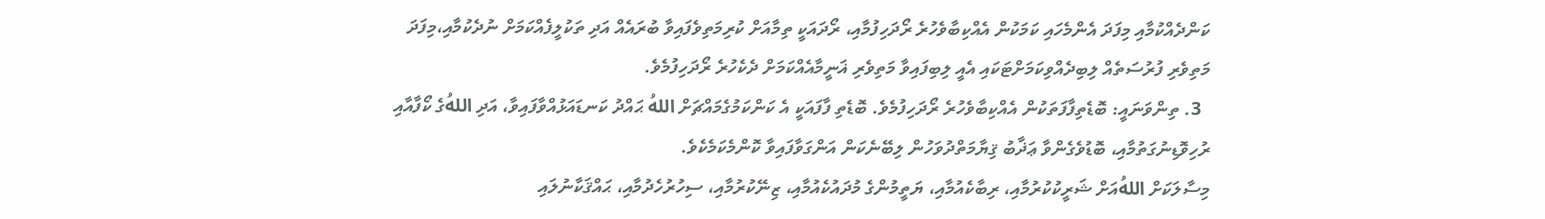ކަންދެއްކުމާއި މިފަދަ އެންމެހައި ކަމަކުން އެއްކިބާވެހުރެ ރޯދަހިފުމާއި، ރޯދައަކީ ތިމާއަށް ކުރިމަތިވެފައިވާ ބުރައެއް އަދި ތަކުލީފެއްކަމަށް ނުދެކުމާއި،މިފަދަ މަތިވެރި ފުރުސަތެއް ލިބިދެއްވިކަމަށްޓަކައި އެއީ ލިބިފައިވާ މަތިވެރި ޣަނީމާއެއްކަމަށް ދެކެހުރެ ރޯދަހިފުމެވެ.
  3. ތިންވަނައީ: ބޮޑެތިފާފަތަކުން އެއްކިބާވެހުރެ ރޯދަހިފުމެވެ. ބޮޑެތި ފާފައަކީ އެ ކަންކަމުގެމައްޗަށް اللهُ ޙައްދު ކަނޑައަޅުއްވާފައިވާ، އަދި اللهُގެ ކޯފާއާއި ރުހިވޮޑިނުގަތުމާއި، ބޮޑުވެގެންވާ ޢަޛާބު ޤިޔާމަތްދުވަހުން ލިބޭނެކަން އަންގަވާފައިވާ ކޮންމެކަމެކެވެ.
މިސާލަކަށް اللهُއަށް ޝަރީކުކުރުމާއި، ރިބާކެއުމާއި، ޔަތީމުންގެ މުދައުކެއުމާއި، ޒިނޭކުރުމާއި، ސިހުރުހެދުމާއި، ޙައްޤަކާނުލައި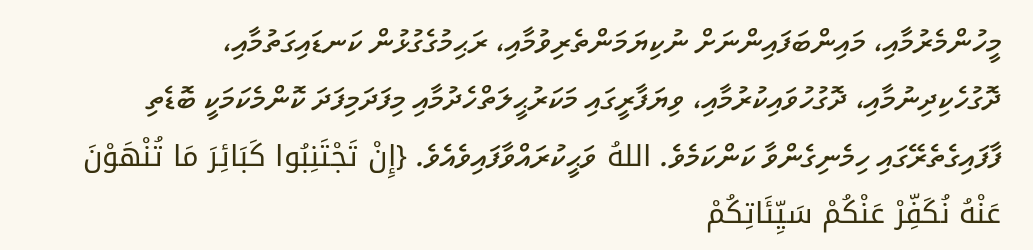މީހުންމެރުމާއި، މައިންބަފައިންނަށް ނުކިޔަމަންތެރިވުމާއި، ރަޙިމުގެގުޅުން ކަނޑައިގަތުމާއި، ދޮގުހެކިދިނުމާއި، ދޮގުހުވައިކުރުމާއި، ވިޔަފާރީގައި މަކަރުޙީލަތްހެދުމާއި މިފަދަމިފަދަ ކޮންމެކަމަކީ ބޮޑެތި ފާފައިގެތެރޭގައި ހިމެނިގެންވާ ކަންކަމެވެ. اللهُ ވަޙީކުރައްވާފައިވެއެވެ. {إِنْ تَجْتَنِبُوا كَبَائِرَ مَا تُنْهَوْنَ عَنْهُ نُكَفِّرْ عَنْكُمْ سَيِّئَاتِكُمْ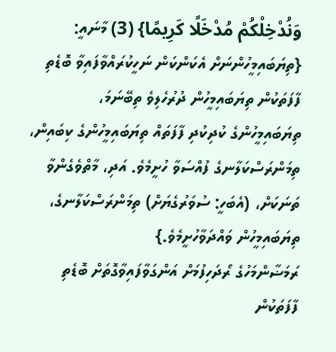وَنُدْخِلْكُمْ مُدْخَلًا كَرِيمًا} (3) މާނައީ: {ތިޔަބައިމީހުންނަށް އެކަންކަން ނަހީކުރައްވާފައިވާ ބޮޑެތި ފާފަތަކުން ތިޔަބައިމީހުން ދުރުހެލިވެ ތިބޭނަމަ، ތިޔަބައިމީހުންގެ ކުދިކުދި ފާފަތައް ތިޔަބައިމީހުންގެ ކިބައިން، ތިމަންރަސްކަލާނގެ ފުއްސަވާ ހުށީމެވެ. އަދި، މާތްވެގެންވާ ތަނަކަށް، (އެބަހީ: ސުވަރުގެޔަށް) ތިމަންރަސްކަލާނގެ، ތިޔަބައިމީހުން ވައްދަވާހުށީމެވެ.}
ރަމަޟާންމަހުގެ ރޯދަހިފުމަށް އަންގަވާފައިވާގޮތަށް ބޮޑެތި ފާފަތަކުން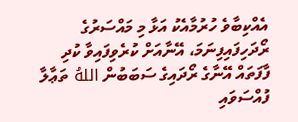އެއްކިބާވެ ހުރުމާއެކު އަޅާ މި މައްސަރުގެ ރޯދަހިފައިފިނަމަ، އޭނާއަށް ކުރެވިފައިވާ ކުދި ފާފަތައް އޭނާގެ ރޯދައިގެ ސަބަބުން اللهُ ތަޢާލާ ފުއްސަވައި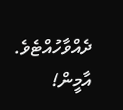ދެއްވާހުއްޓެވެ. އާމީން!